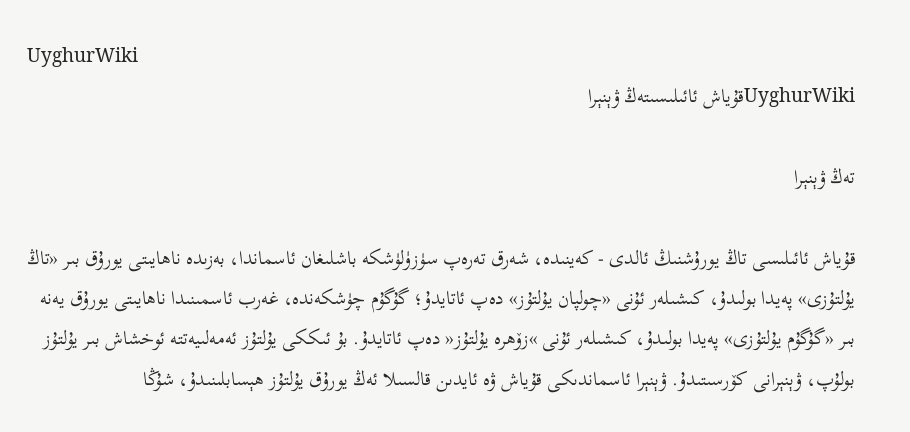UyghurWiki
UyghurWikiقۇياش ئائىلىسىتەڭ ۋېنېرا

تەڭ ۋېنېرا

قۇياش ئائىلىسى تاڭ يورۇشنىڭ ئالدى - كەينىدە، شەرق تەرەپ سۈزۈلۈشكە باشلىغان ئاسماندا، بەزىدە ناھايىتى يورۇق بىر «تاڭ يۇلتۇزى» پەيدا بولىدۇ، كىشىلەر ئۇنى «چولپان يۇلتۇز» دەپ ئاتايدۇ؛ گۇگۇم چۈشكەندە، غەرب ئاسمىنىدا ناھايىتى يورۇق يەنە بىر «گۇگۇم يۇلتۇزى» پەيدا بولىدۇ، كىشىلەر ئۇنى »زۆھرە يۇلتۇز« دەپ ئاتايدۇ. بۇ ئىككى يۇلتۇز ئەمەلىيەتتە ئوخشاش بىر يۇلتۇز بولۇپ، ۋېنېرانى كۆرسىتىدۇ. ۋېنېرا ئاسماندىكى قۇياش ۋە ئايدىن قالسىلا ئەڭ يورۇق يۇلتۇز ھېسابلىنىدۇ، شۇڭا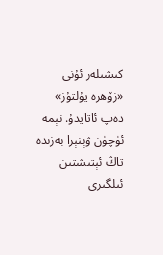كىشىلەر ئۇنى «زۆھرە يۇلتۇز» دەپ ئاتايدۇ. نېمە ئۈچۈن ۋېنېرا بەزىدە تاڭ ئېتىشتىن ئىلگىرى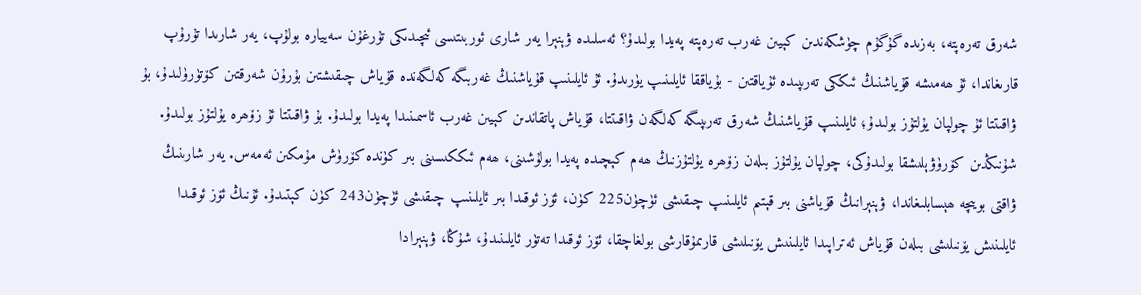شەرق تەرەپتە، بەزىدە گۇگۇم چۈشكەندىن كېيىن غەرب تەرەپتە پەيدا بولىدۇ؟ ئەسلىدە ۋېنېرا يەر شارى ئوربىتىسى ئىچىدىكى تۇرغۇن سەييارە بولۇپ، يەر شارىدا تۇرۇپ قارىغاندا، ئۇ ھەمىشە قۇياشنىڭ ئىككى تەرىپىدە ئۇياقتىن - بۇياققا ئايلىنىپ يۈرىدۇ. ئۇ ئايلىنىپ قۇياشنىڭ غەربىگە كەلگەندە قۇياش چىقىشتىن بۇرۇن شەرقتىن كۆتۈرۈلىدۇ، بۇ ۋاقىتتا ئۇ چولپان يۇلتۇز بولىدۇ؛ ئايلىنىپ قۇياشنىڭ شەرق تەرىپىگە كەلگەن ۋاقىتتا، قۇياش پاتقاندىن كېيىن غەرب ئاسمىنىدا پەيدا بولىدۇ. بۇ ۋاقىتتا ئۇ زۆھرە يۇلتۇز بولىدۇ. شۇنىڭدىن كۆرۈۋېلىشقا بولىدۇكى، چولپان يۇلتۇز بىلەن زۆھرە يۇلتۇزنىڭ ھەم كېچىدە پەيدا بولۇشىنى، ھەم ئىككىسىنى بىر كۈندە كۆرۈش مۇمكىن ئەمەس. يەر شارىنىڭ ۋاقتى بويىچە ھېسابلىغاندا، ۋېنېرانىڭ قۇياشنى بىر قېتىم ئايلىنىپ چىقىشى ئۈچۈن225 كۈن، ئۆز ئوقىدا بىر ئايلىنىپ چىقىشى ئۈچۈن243 كۈن كېتىدۇ. ئۇنىڭ ئۆز ئوقىدا ئايلىنىش يۆنىلىشى بىلەن قۇياش ئەتراپىدا ئايلىنىش يۆنىلىشى قارىمۇقارشى بولغاچقا، ئۆز ئوقىدا تەتۈر ئايلىنىدۇ، شۇڭا، ۋېنېرادا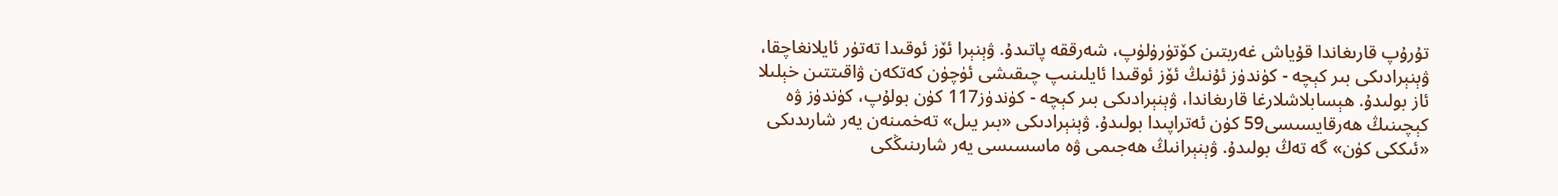تۇرۇپ قارىغاندا قۇياش غەربتىن كۆتۈرۈلۈپ، شەرققە پاتىدۇ. ۋېنېرا ئۆز ئوقىدا تەتۈر ئايلانغاچقا، ۋېنېرادىكى بىر كېچە - كۈندۈز ئۇنىڭ ئۆز ئوقىدا ئايلىنىپ چىقىشى ئۈچۈن كەتكەن ۋاقىتتىن خېلىلا ئاز بولىدۇ. ھېسابلاشلارغا قارىغاندا، ۋېنېرادىكى بىر كېچە - كۈندۈز117 كۈن بولۇپ، كۈندۈز ۋە كېچىنىڭ ھەرقايسىسى59 كۈن ئەتراپىدا بولىدۇ. ۋېنېرادىكى «بىر يىل» تەخمىنەن يەر شارىدىكى «ئىككى كۈن» گە تەڭ بولىدۇ. ۋېنېرانىڭ ھەجىمى ۋە ماسسىسى يەر شارىنىڭكى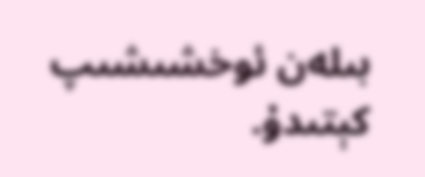بىلەن ئوخشىشىپ كېتىدۇ.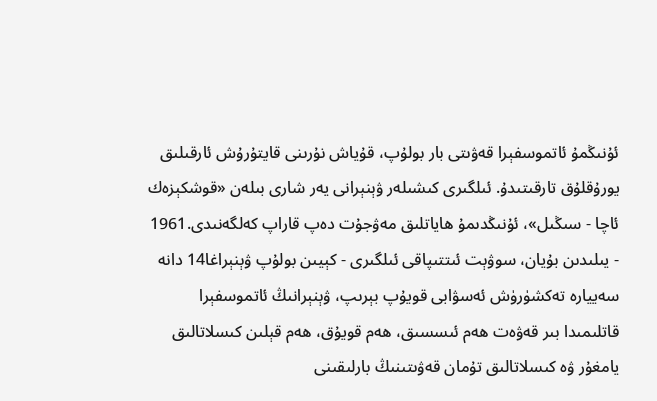ئۇنىڭمۇ ئاتموسفېرا قەۋىتى بار بولۇپ، قۇياش نۇرىنى قايتۇرۇش ئارقىلىق يورۇقلۇق تارقىتىدۇ. ئىلگىرى كىشىلەر ۋېنېرانى يەر شارى بىلەن «قوشكېزەك ئاچا - سىڭىل»، ئۇنىڭدىمۇ ھاياتلىق مەۋجۇت دەپ قاراپ كەلگەنىدى.1961 - يىلىدىن بۇيان، سوۋېت ئىتتىپاقى ئىلگىرى - كېيىن بولۇپ ۋېنېراغا14 دانە سەييارە تەكشۈرۈش ئەسۋابى قويۇپ بېرىپ، ۋېنېرانىڭ ئاتموسفېرا قاتلىمىدا بىر قەۋەت ھەم ئىسسىق، ھەم قويۇق، ھەم قېلىن كىسلاتالىق يامغۇر ۋە كىسلاتالىق تۇمان قەۋىتىنىڭ بارلىقىنى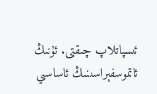ئىسپاتلاپ چىقتى. ئۇنىڭ ئاتموسفېراسىنىڭ ئاساسىي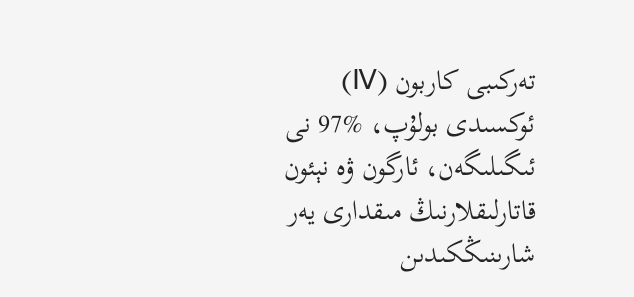تەركىبى كاربون (Ⅳ) ئوكسىدى بولۇپ، %97 نى ئىگىلىگەن، ئارگون ۋە نېئون قاتارلىقلارنىڭ مىقدارى يەر شارىنىڭكىدىن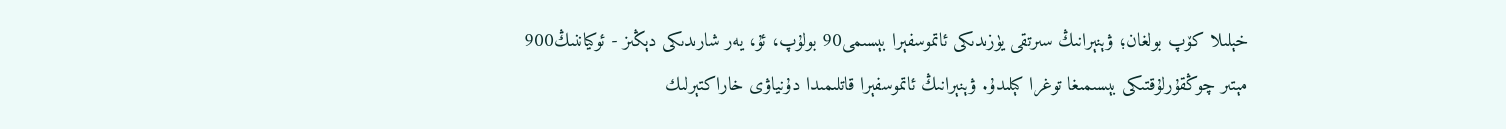خېلىلا كۆپ بولغان؛ ۋېنېرانىڭ سىرتقى يۈزىدىكى ئاتموسفېرا بېسىمى90 بولۇپ، ئۇ، يەر شارىدىكى دېڭىز - ئوكياننىڭ900 مېتىر چوڭقۇرلۇقتىكى بېسىمىغا توغرا كېلىدۇ. ۋېنېرانىڭ ئاتموسفېرا قاتلىمىدا دۇنياۋى خاراكتېرلىك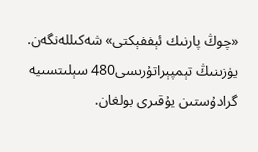«چوڭ پارنىك ئېففېكتى» شەكىللەنگەن. يۈزىنىڭ تېمپېراتۇرىسى480 سېلىتسىيە گرادۇستىن يۇقىرى بولغان.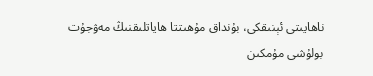ناھايىتى ئېنىقكى، بۇنداق مۇھىتتا ھاياتلىقنىڭ مەۋجۇت بولۇشى مۇمكىن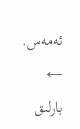ئەمەس.
← بارلىق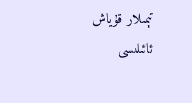تېمىلار قۇياش ئائىلىسى